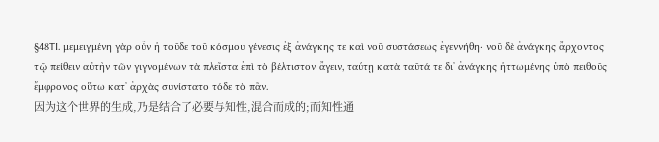§48ΤΙ. μεμειγμένη γὰρ οὖν ἡ τοῦδε τοῦ κόσμου γένεσις ἐξ ἀνάγκης τε καὶ νοῦ συστάσεως ἐγεννήθη· νοῦ δὲ ἀνάγκης ἄρχοντος τῷ πείθειν αὐτὴν τῶν γιγνομένων τὰ πλεῖστα ἐπὶ τὸ βέλτιστον ἄγειν, ταύτῃ κατὰ ταῦτά τε διʼ ἀνάγκης ἡττωμένης ὑπὸ πειθοῦς ἔμφρονος οὕτω κατʼ ἀρχὰς συνίστατο τόδε τὸ πᾶν.
因为这个世界的生成,乃是结合了必要与知性,混合而成的;而知性通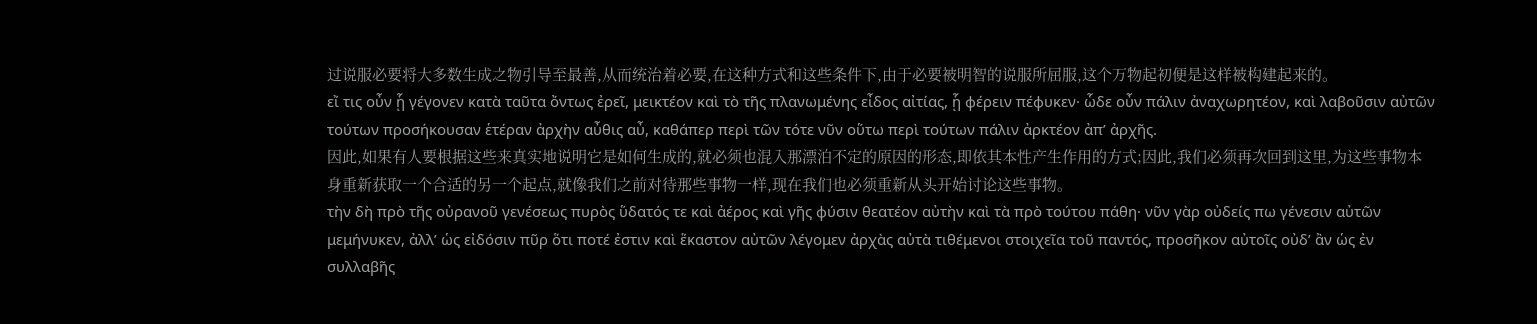过说服必要将大多数生成之物引导至最善,从而统治着必要,在这种方式和这些条件下,由于必要被明智的说服所屈服,这个万物起初便是这样被构建起来的。
εἴ τις οὖν ᾗ γέγονεν κατὰ ταῦτα ὄντως ἐρεῖ, μεικτέον καὶ τὸ τῆς πλανωμένης εἶδος αἰτίας, ᾗ φέρειν πέφυκεν· ὧδε οὖν πάλιν ἀναχωρητέον, καὶ λαβοῦσιν αὐτῶν τούτων προσήκουσαν ἑτέραν ἀρχὴν αὖθις αὖ, καθάπερ περὶ τῶν τότε νῦν οὕτω περὶ τούτων πάλιν ἀρκτέον ἀπʼ ἀρχῆς.
因此,如果有人要根据这些来真实地说明它是如何生成的,就必须也混入那漂泊不定的原因的形态,即依其本性产生作用的方式;因此,我们必须再次回到这里,为这些事物本身重新获取一个合适的另一个起点,就像我们之前对待那些事物一样,现在我们也必须重新从头开始讨论这些事物。
τὴν δὴ πρὸ τῆς οὐρανοῦ γενέσεως πυρὸς ὕδατός τε καὶ ἀέρος καὶ γῆς φύσιν θεατέον αὐτὴν καὶ τὰ πρὸ τούτου πάθη· νῦν γὰρ οὐδείς πω γένεσιν αὐτῶν μεμήνυκεν, ἀλλʼ ὡς εἰδόσιν πῦρ ὅτι ποτέ ἐστιν καὶ ἕκαστον αὐτῶν λέγομεν ἀρχὰς αὐτὰ τιθέμενοι στοιχεῖα τοῦ παντός, προσῆκον αὐτοῖς οὐδʼ ἂν ὡς ἐν συλλαβῆς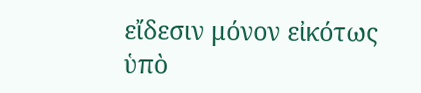εἴδεσιν μόνον εἰκότως ὑπὸ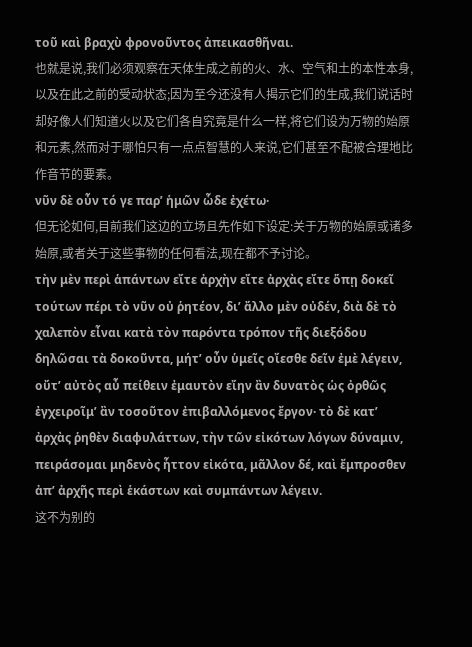τοῦ καὶ βραχὺ φρονοῦντος ἀπεικασθῆναι.
也就是说,我们必须观察在天体生成之前的火、水、空气和土的本性本身,以及在此之前的受动状态;因为至今还没有人揭示它们的生成,我们说话时却好像人们知道火以及它们各自究竟是什么一样,将它们设为万物的始原和元素,然而对于哪怕只有一点点智慧的人来说,它们甚至不配被合理地比作音节的要素。
νῦν δὲ οὖν τό γε παρʼ ἡμῶν ὧδε ἐχέτω·
但无论如何,目前我们这边的立场且先作如下设定:关于万物的始原或诸多始原,或者关于这些事物的任何看法,现在都不予讨论。
τὴν μὲν περὶ ἁπάντων εἴτε ἀρχὴν εἴτε ἀρχὰς εἴτε ὅπῃ δοκεῖ τούτων πέρι τὸ νῦν οὐ ῥητέον, διʼ ἄλλο μὲν οὐδέν, διὰ δὲ τὸ χαλεπὸν εἶναι κατὰ τὸν παρόντα τρόπον τῆς διεξόδου δηλῶσαι τὰ δοκοῦντα, μήτʼ οὖν ὑμεῖς οἴεσθε δεῖν ἐμὲ λέγειν, οὔτʼ αὐτὸς αὖ πείθειν ἐμαυτὸν εἴην ἂν δυνατὸς ὡς ὀρθῶς ἐγχειροῖμʼ ἂν τοσοῦτον ἐπιβαλλόμενος ἔργον· τὸ δὲ κατʼ ἀρχὰς ῥηθὲν διαφυλάττων, τὴν τῶν εἰκότων λόγων δύναμιν, πειράσομαι μηδενὸς ἧττον εἰκότα, μᾶλλον δέ, καὶ ἔμπροσθεν ἀπʼ ἀρχῆς περὶ ἑκάστων καὶ συμπάντων λέγειν.
这不为别的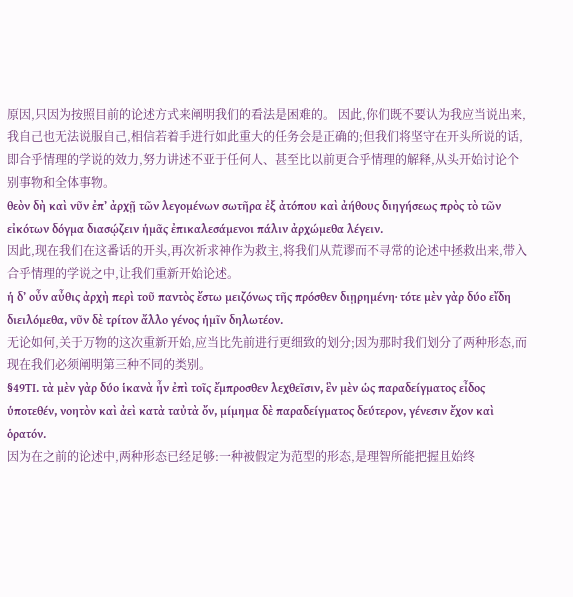原因,只因为按照目前的论述方式来阐明我们的看法是困难的。 因此,你们既不要认为我应当说出来,我自己也无法说服自己,相信若着手进行如此重大的任务会是正确的;但我们将坚守在开头所说的话,即合乎情理的学说的效力,努力讲述不亚于任何人、甚至比以前更合乎情理的解释,从头开始讨论个别事物和全体事物。
θεὸν δὴ καὶ νῦν ἐπʼ ἀρχῇ τῶν λεγομένων σωτῆρα ἐξ ἀτόπου καὶ ἀήθους διηγήσεως πρὸς τὸ τῶν εἰκότων δόγμα διασῴζειν ἡμᾶς ἐπικαλεσάμενοι πάλιν ἀρχώμεθα λέγειν.
因此,现在我们在这番话的开头,再次祈求神作为救主,将我们从荒谬而不寻常的论述中拯救出来,带入合乎情理的学说之中,让我们重新开始论述。
ἡ δʼ οὖν αὖθις ἀρχὴ περὶ τοῦ παντὸς ἔστω μειζόνως τῆς πρόσθεν διῃρημένη· τότε μὲν γὰρ δύο εἴδη διειλόμεθα, νῦν δὲ τρίτον ἄλλο γένος ἡμῖν δηλωτέον.
无论如何,关于万物的这次重新开始,应当比先前进行更细致的划分;因为那时我们划分了两种形态,而现在我们必须阐明第三种不同的类别。
§49ΤΙ. τὰ μὲν γὰρ δύο ἱκανὰ ἦν ἐπὶ τοῖς ἔμπροσθεν λεχθεῖσιν, ἓν μὲν ὡς παραδείγματος εἶδος ὑποτεθέν, νοητὸν καὶ ἀεὶ κατὰ ταὐτὰ ὄν, μίμημα δὲ παραδείγματος δεύτερον, γένεσιν ἔχον καὶ ὁρατόν.
因为在之前的论述中,两种形态已经足够:一种被假定为范型的形态,是理智所能把握且始终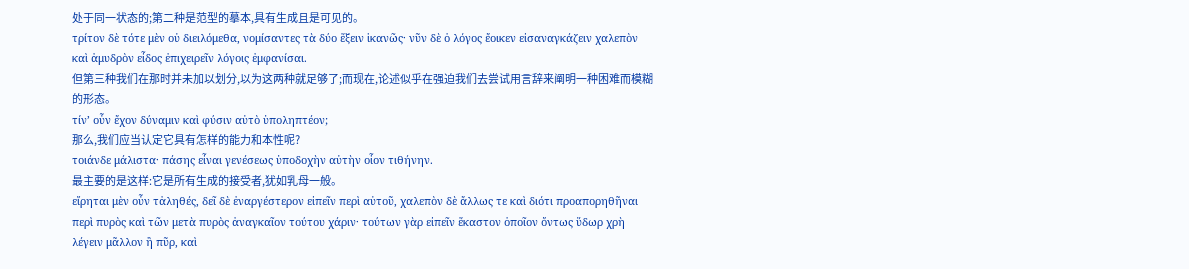处于同一状态的;第二种是范型的摹本,具有生成且是可见的。
τρίτον δὲ τότε μὲν οὐ διειλόμεθα, νομίσαντες τὰ δύο ἕξειν ἱκανῶς· νῦν δὲ ὁ λόγος ἔοικεν εἰσαναγκάζειν χαλεπὸν καὶ ἀμυδρὸν εἶδος ἐπιχειρεῖν λόγοις ἐμφανίσαι.
但第三种我们在那时并未加以划分,以为这两种就足够了;而现在,论述似乎在强迫我们去尝试用言辞来阐明一种困难而模糊的形态。
τίνʼ οὖν ἔχον δύναμιν καὶ φύσιν αὐτὸ ὑποληπτέον;
那么,我们应当认定它具有怎样的能力和本性呢?
τοιάνδε μάλιστα· πάσης εἶναι γενέσεως ὑποδοχὴν αὐτὴν οἷον τιθήνην.
最主要的是这样:它是所有生成的接受者,犹如乳母一般。
εἴρηται μὲν οὖν τἀληθές, δεῖ δὲ ἐναργέστερον εἰπεῖν περὶ αὐτοῦ, χαλεπὸν δὲ ἄλλως τε καὶ διότι προαπορηθῆναι περὶ πυρὸς καὶ τῶν μετὰ πυρὸς ἀναγκαῖον τούτου χάριν· τούτων γὰρ εἰπεῖν ἕκαστον ὁποῖον ὄντως ὕδωρ χρὴ λέγειν μᾶλλον ἢ πῦρ, καὶ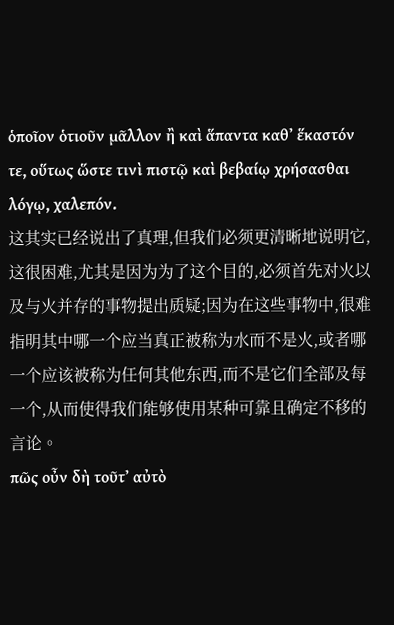ὁποῖον ὁτιοῦν μᾶλλον ἢ καὶ ἅπαντα καθʼ ἕκαστόν τε, οὕτως ὥστε τινὶ πιστῷ καὶ βεβαίῳ χρήσασθαι λόγῳ, χαλεπόν.
这其实已经说出了真理,但我们必须更清晰地说明它,这很困难,尤其是因为为了这个目的,必须首先对火以及与火并存的事物提出质疑;因为在这些事物中,很难指明其中哪一个应当真正被称为水而不是火,或者哪一个应该被称为任何其他东西,而不是它们全部及每一个,从而使得我们能够使用某种可靠且确定不移的言论。
πῶς οὖν δὴ τοῦτʼ αὐτὸ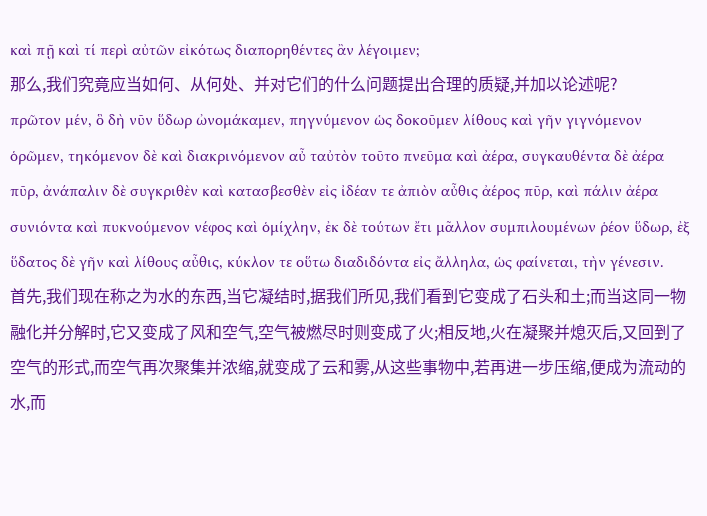καὶ πῇ καὶ τί περὶ αὐτῶν εἰκότως διαπορηθέντες ἂν λέγοιμεν;
那么,我们究竟应当如何、从何处、并对它们的什么问题提出合理的质疑,并加以论述呢?
πρῶτον μέν, ὃ δὴ νῦν ὕδωρ ὠνομάκαμεν, πηγνύμενον ὡς δοκοῦμεν λίθους καὶ γῆν γιγνόμενον ὁρῶμεν, τηκόμενον δὲ καὶ διακρινόμενον αὖ ταὐτὸν τοῦτο πνεῦμα καὶ ἀέρα, συγκαυθέντα δὲ ἀέρα πῦρ, ἀνάπαλιν δὲ συγκριθὲν καὶ κατασβεσθὲν εἰς ἰδέαν τε ἀπιὸν αὖθις ἀέρος πῦρ, καὶ πάλιν ἀέρα συνιόντα καὶ πυκνούμενον νέφος καὶ ὁμίχλην, ἐκ δὲ τούτων ἔτι μᾶλλον συμπιλουμένων ῥέον ὕδωρ, ἐξ ὕδατος δὲ γῆν καὶ λίθους αὖθις, κύκλον τε οὕτω διαδιδόντα εἰς ἄλληλα, ὡς φαίνεται, τὴν γένεσιν.
首先,我们现在称之为水的东西,当它凝结时,据我们所见,我们看到它变成了石头和土;而当这同一物融化并分解时,它又变成了风和空气,空气被燃尽时则变成了火;相反地,火在凝聚并熄灭后,又回到了空气的形式,而空气再次聚集并浓缩,就变成了云和雾,从这些事物中,若再进一步压缩,便成为流动的水,而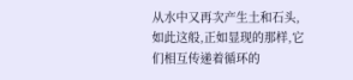从水中又再次产生土和石头,如此这般,正如显现的那样,它们相互传递着循环的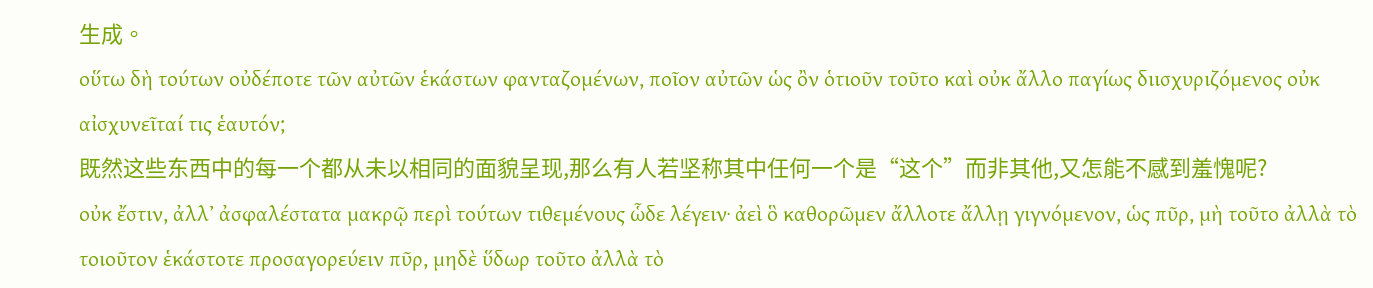生成。
οὕτω δὴ τούτων οὐδέποτε τῶν αὐτῶν ἑκάστων φανταζομένων, ποῖον αὐτῶν ὡς ὂν ὁτιοῦν τοῦτο καὶ οὐκ ἄλλο παγίως διισχυριζόμενος οὐκ αἰσχυνεῖταί τις ἑαυτόν;
既然这些东西中的每一个都从未以相同的面貌呈现,那么有人若坚称其中任何一个是“这个”而非其他,又怎能不感到羞愧呢?
οὐκ ἔστιν, ἀλλʼ ἀσφαλέστατα μακρῷ περὶ τούτων τιθεμένους ὧδε λέγειν· ἀεὶ ὃ καθορῶμεν ἄλλοτε ἄλλῃ γιγνόμενον, ὡς πῦρ, μὴ τοῦτο ἀλλὰ τὸ τοιοῦτον ἑκάστοτε προσαγορεύειν πῦρ, μηδὲ ὕδωρ τοῦτο ἀλλὰ τὸ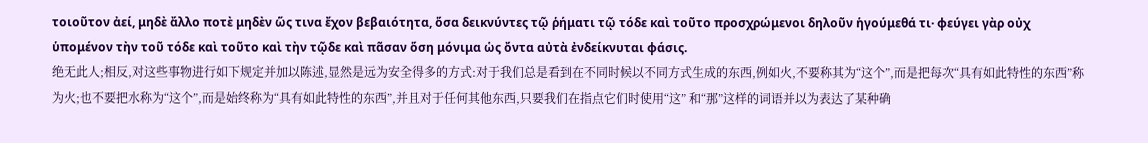τοιοῦτον ἀεί, μηδὲ ἄλλο ποτὲ μηδὲν ὥς τινα ἔχον βεβαιότητα, ὅσα δεικνύντες τῷ ῥήματι τῷ τόδε καὶ τοῦτο προσχρώμενοι δηλοῦν ἡγούμεθά τι· φεύγει γὰρ οὐχ ὑπομένον τὴν τοῦ τόδε καὶ τοῦτο καὶ τὴν τῷδε καὶ πᾶσαν ὅση μόνιμα ὡς ὄντα αὐτὰ ἐνδείκνυται φάσις.
绝无此人;相反,对这些事物进行如下规定并加以陈述,显然是远为安全得多的方式:对于我们总是看到在不同时候以不同方式生成的东西,例如火,不要称其为“这个”,而是把每次“具有如此特性的东西”称为火;也不要把水称为“这个”,而是始终称为“具有如此特性的东西”,并且对于任何其他东西,只要我们在指点它们时使用“这” 和“那”这样的词语并以为表达了某种确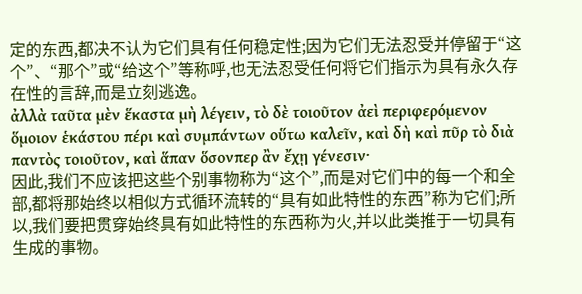定的东西,都决不认为它们具有任何稳定性;因为它们无法忍受并停留于“这个”、“那个”或“给这个”等称呼,也无法忍受任何将它们指示为具有永久存在性的言辞,而是立刻逃逸。
ἀλλὰ ταῦτα μὲν ἕκαστα μὴ λέγειν, τὸ δὲ τοιοῦτον ἀεὶ περιφερόμενον ὅμοιον ἑκάστου πέρι καὶ συμπάντων οὕτω καλεῖν, καὶ δὴ καὶ πῦρ τὸ διὰ παντὸς τοιοῦτον, καὶ ἅπαν ὅσονπερ ἂν ἔχῃ γένεσιν·
因此,我们不应该把这些个别事物称为“这个”,而是对它们中的每一个和全部,都将那始终以相似方式循环流转的“具有如此特性的东西”称为它们;所以,我们要把贯穿始终具有如此特性的东西称为火,并以此类推于一切具有生成的事物。